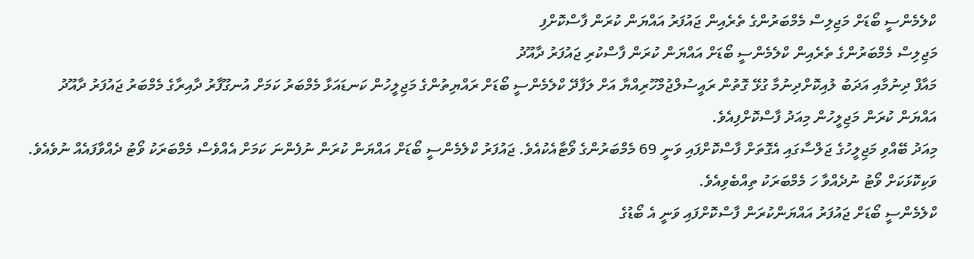ކްލެމެންސީ ބޯޑަށް މަޖިލިސް މެމްބަރުންގެ ތެރެއިން ޖައުފަރު އައްޔަން ކުރަން ފާސްކޮށްފި
މަޖިލިސް މެމްބަރުންގެ ތެރެއިން ކްލެމެންސީ ބޯޑަށް އައްޔަން ކުރަން ފާސްކުރި ޖައުފަރު ދާއޫދު
މައާފް ދިނުމާއި އަދަބު ލުއިކޮށްދިނުމާ ގުޅޭ ގޮތުން ރައީސުލްޖުމްހޫރިއްޔާ އަށް ލަފާދޭ ކްލެމެންސީ ބޯޑަށް ރައްޔިތުންގެ މަޖިލީހުން ކަނޑައަޅާ މެމްބަރު ކަމަށް އުނގޫފާރު ދާއިރާގެ މެމްބަރު ޖައުފަރު ދާއޫދު އައްޔަން ކުރަން މަޖިލީހުން މިއަދު ފާސްކޮށްފިއެވެ.
މިއަދު ބޭއްވި މަޖިލީހުގެ ޖަލްސާގައި އެގޮތަށް ފާސްކޮށްފައި ވަނީ 69 މެމްބަރުންގެ ވޯޓާއެކުއެވެ. ޖައުފަރު ކްލެމެންސީ ބޯޑަށް އައްޔަން ކުރަން ނުފެންނަ ކަމަށް އެއްވެސް މެމްބަރަކު ވޯޓު ދެއްވާފައެއް ނުވެއެވެ. ވަކިކޮޅަކަށް ވޯޓު ނުދެއްވާ ހަ މެމްބަރަކު ތިއްބެވިއެވެ.
ކްލެމެންސީ ބޯޑަށް ޖައުފަރު އައްޔަންކުރަން ފާސްކޮށްފައި ވަނީ އެ ބޯޑުގެ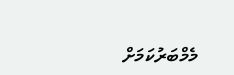މެމްބަރުކަމަށް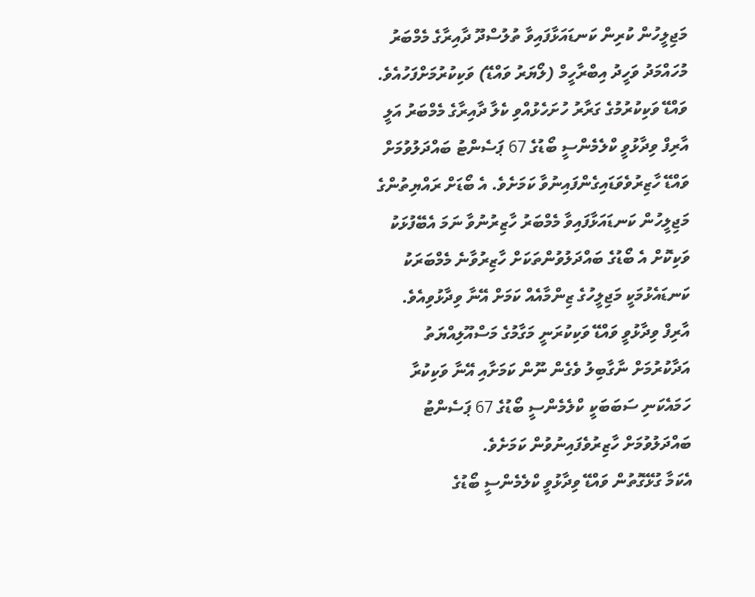މަޖިލީހުން ކުރިން ކަނޑައަޅާފައިވާ ތުލުސްދޫ ދާއިރާގެ މެމްބަރު މުހައްމަދު ވަހީދު އިބްރާހީމް (ލޯޔަރު ވައްޑޭ) ވަކިކުރުމަށްފަހުއެވެ.
ވައްޑޭ ވަކިކުރުމުގެ ގަރާރު ހުށަހެޅުއްވި ކެލާ ދާއިރާގެ މެމްބަރު އަލީ އާރިފް ވިދާޅުވީ ކްލެމެންސީ ބޯޑުގެ 67 ޕަސެންޓު ބައްދަލުވުމަށް ވައްޑޭ ހާޒިރުވެވަޑައިގެންފައިނުވާ ކަމަށެވެ. އެ ބޯޑަށް ރައްޔިތުންގެ މަޖިލީހުން ކަނޑައަޅާފައިވާ މެމްބަރު ހާޒިރުނުވާ ނަމަ އެބޭފުޅަކު ވަކިކޮށް އެ ބޯޑުގެ ބައްދަލުވުންތަކަށް ހާޒިރުވާނެ މެމްބަރަކު ކަނޑައެޅުމަކީ މަޖިލީހުގެ ޒިންމާއެއް ކަމަށް އޭނާ ވިދާޅުވިއެވެ.
އާރިފް ވިދާޅުވީ ވައްޑޭ ވަކިކުރަނީ މަގާމުގެ މަސްއޫލިއްޔަތު އަދާކުރުމަށް ނާގާބިލު ވެގެން ނޫން ކަމަށާއި އޭނާ ވަކިކުރާ ހަމައެކަނި ސަބަބަކީ ކްލެމެންސީ ބޯޑުގެ 67 ޕަސެންޓު ބައްދަލުވުމަށް ހާޒިރުވެފައިނުވުން ކަމަށެވެ.
އެކަމާ ގުޅޭގޮތުން ވައްޑޭ ވިދާޅުވީ ކްލެމެންސީ ބޯޑުގެ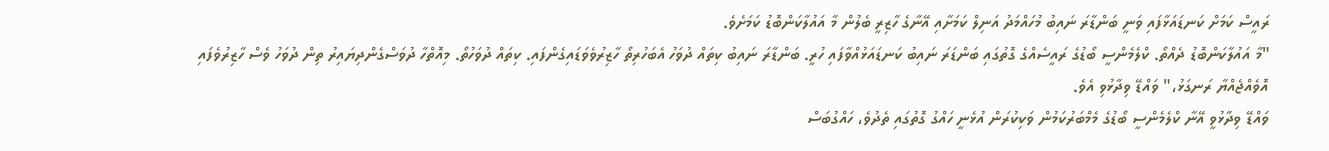ރައީސް ކަމަށް ކަނޑައަޅާފައި ވަނީ ބަންޑާރަ ނައިބު މުހައްމަދު އަނިލް ކަމަށާއި އޭނާގެ ހާޒިރީ ބެލުން މާ އައުލާކަންބޮޑު ކަމަށެވެ.
"މާ އައުލާކަންބޮޑު ދެއްތޯ. ކްލެމެންސީ ބޯޑުގެ ރައީސެއްގެ ގޮތުގައި ބަންޑަރަ ނައިބު ކަނޑައަޅުއްވާފައި ހުރީ. ބަންޑާރަ ނައިބު ކިތައް ދުވަހު އެބަހުރިތޯ ހާޒިރުވެވަޑައިގެންފައި. ކިތައް ދުވަހުތޯ. މިއޮތްހާ ދުވަސްގެންދިޔައިރު ތިން ދުވަހު ވެސް ހާޒިރުވެފައި އޮވެއްޖެއްޔާ ރަނގަޅު،" ވައްޑޭ ވިދާޅުވި އެވެ.
ވައްޑޭ ވިދާޅުވީ އޭނާ ކްލެމެންސީ ބޯޑުގެ މެމްބަރުކަމުން ވަކިކުރަން އުޅެނީ ހައްގު ގޮތުގައި ތެދުވެ، ހައްގުބަސް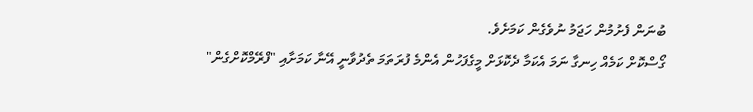ބުނަން ފެށުމުން ހަޖަމު ނުވެގެން ކަމަށެވެ.
ގޯސްކޮށް ކަމެއް ހިނގާ ނަމަ އެކަމާ ދެކޮޅަށް މީގެފަހުން އެންމެ ފުރަތަމަ ތެދުވާނީ އޭނާ ކަމަށާއި "ފްރޭމްކޮށްގެން"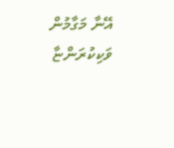އޭނާ މަގާމުން ވަކިކުރަންޏާ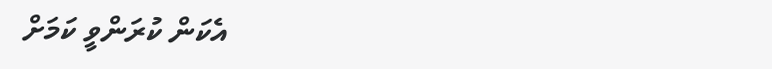އެކަން ކުރަންވީ ކަމަށް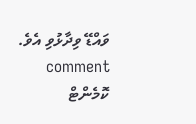ވައްޑޭ ވިދާޅުވި އެވެ.
comment ކޮމެންޓް